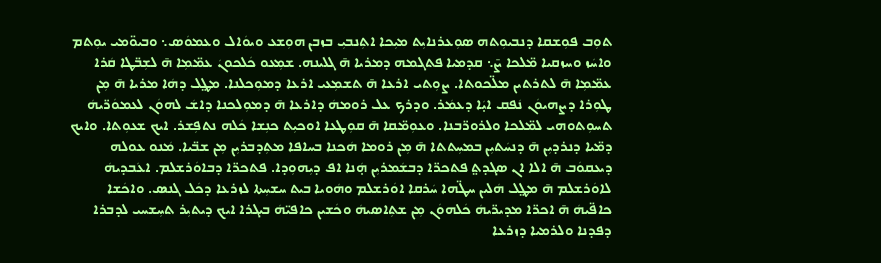ܬܘܼܒ ܦܘܼܫܩܐ ܕܢܒܝܘܼܬܗ ܣܘܼܥܪܢܐܝܼܬ ܡܝܼܟܐ ܐܬܼܢܒܝܼ ܒܙܒܢ ܗܘܼܫܥ ܘܝܘܿܐܠ ܘܥܡܘܿܣ܆ ܘܒܝܘ̈ܡܝ ܝܘܼܬܡ ܘܐܚܿܙ ܘܚܙܩܝܐ ܡ̈ܠܟܐ ܨ̄܆ ܩܕܡܝܐ ܦܬܓܡܗ ܕܡܪܝܐ ܗ̄ ܓܠܝܢܗ. ܫܡܼܥܘ ܟܿܠܟܘܢܿ ܥܡ̈ܡܼܐ ܗ̄ ܠܫܼܒ̈ܛܐ ܩܿܪܐ ܥܡ̈ܡܼܐ ܗ̄ ܠܬܪܬܝܢ ܡܠ̈ܟܘܬܐ. ܨܘܼܬܝ ܐܪܥܐ ܗ̄ ܬܫܡܼܥܝ ܐܪܥܐ ܕܡܘܼܟܠܢܐ. ܡܛ݀ܠ ܕܗܿܐ ܡܪܝܐ ܗ̄ ܡܼܢ ܛܘܼܪܐ ܕܨܗܝܘܿܢ ܢܿܦܩ ܐܝ̣ܿܐ ܕܥܡܿܪ. ܘܕܪܟ ܥܠ ܪܘܡܗܿ ܕܐܪܥܐ ܗ̄ ܕܡܘܼܠܟܢܐ ܕܐܫܿ ܠܗܘܿܢ ܠܥܡܘܿܪ̈ܝܗܿ ܬܚܘܼܬܘܗܝ ܠܡ̈ܠܟܐ ܘܠܪܘܪ̈ܒܢܐ. ܘܥܘܼܡ̈ܩܐ ܗ̄ ܩܘܼܛܥܐ ܐܘܟܝܼܬ ܟܢܼܫܐ ܟܿܠܗ ܢܬܦܼܫܪ. ܐܝܟ ܫܥܘܼܬܐ. ܘܐܝܟ ܕܡ̈ܝܐ ܕܢܪܕܝܼܢ ܗ̄ ܕܢܚܿܬܝܼܢ ܒܡܚܼܬܬܐ ܗ̄ ܡܼܢ ܪܘܡܐ ܗܿܟܢܐ ܒܚܐܦܐ ܡܬܼܕܒܪܝܼܢ ܡܼܢ ܫܒ̈ܝܐ. ܡܿܢܘ ܥܘܠܗ ܕܝܥܩܘܿܒ ܗ̄ ܐܠܐ ܐܢ ܣܓܕܬ݀ ܦܬܟܪ̈ܐ ܕܒܫܿܡܪܝܼܢ ܗ̣ܿܢܐ ܐܦ ܕܝܼܗܘܼܕܐ. ܦܬܟܪ̈ܐ ܕܒܐܘܿܪܫܠܡ. ܐܥܿܒܕܝܗܿ ܠܐܘܿܪܫܠܡ ܗ̄ ܡܛ݀ܠ ܗܿܠܝܢ ܚܛ̈ܗܐ ܚܿܪܩܐ ܐܘܿܪܫܠܡ ܘܗܿܘܝܐ ܒܝܬ ܚܫܚܼܬܐ ܠܙܪܥܐ ܕܟܿܠ ܓܢܣ. ܘܐܟܿܫܐ ܟܐܦ̈ܝܗܿ ܗ̄ ܐܟܪ̈ܐ ܡܕܝܪ̈ܝܗܿ ܟܿܠܗܘܿܢ ܡܼܢ ܫܬܼܐܣܝܗܿ ܘܟܿܫܝܢ ܟܐܦܝ̈ܗܿ ܒܝܓܪܐ ܐܝܟ ܕܝܬܝܼܪ ܬܚܼܫܚܝ ܠܕܒܪܐ ܕܦܕܢܐ ܘܠܪܡܝܐ ܕܙܪܥܐ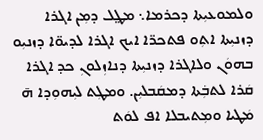ܘܠܡܘܥܝܼܬܐ ܕܟܪܡܐ܆ ܡܛ݀ܠ ܕܡܼܢ ܐܓܪܐ ܕܙܢܝܼܬܐ ܐܬܼܘ ܦܬܟܪ̈ܐ ܐܝܟ ܐܓܪܐ ܠܕܝܘ̈ܐ ܕܙܢܝܼܘ ܒܗܘܿܢ ܘܠܐܓܪܐ ܕܙܢܝܼܬܐ ܕܢܐܙܼܠܘܢܼ ܟܕ ܐܓܪܐ ܩܿܪܐ ܠܬܒܼ݁ܬܐ ܕܡܩܿܒܠܝܼܢ. ܘܡܛܼܬ ܠܝܼܗܘܼܕܐ ܗ̄ ܡܿܛܝܐ ܘܡܼܬܝܒܠܐ ܐܦ ܠܘܿܬ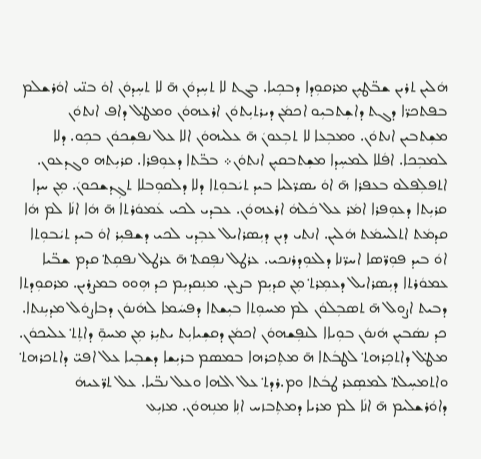ܗܿܠܝܢ ܬܪܝܢ ܫܒ̈ܛܝܼܢ ܡܪܩܘܼܕܐ ܕܒܟܼܝܐ. ܒܓܬ ܠܐ ܬܚܼܕܘܿܢ ܗ̄ ܠܐ ܬܚܼܕܘܿܢ ܐܘܿ ܒܢ̈ܝ ܐܘܿܪܫܠܡ ܒܦܬܟܪ̈ܐ ܕܓܬ ܕܐܫܼܬܒܝܼܘ ܐܟܡܿܢ ܕܝܪܬܝܼܬܘܿܢ ܐܪܥܗܘܿܢ ܘܡܛ݀ܠ ܕܐܦ ܐܢܬܘܿܢ ܡܫܼܬܒܝܢ ܐܢܬܘܿܢ. ܘܡܒܼܥܐ ܠܐ ܬܒܼܥܘܢܿ ܗ̄ ܥܠܝܗܘܿܢ ܐܠܐ ܥܠ ܢܦܫܼܟܘܿܢ ܒܟܼܘ. ܕܠܐ ܠܡܒܼܟܐ. ܐܦܿܠܐ ܠܡܚܼܕܐ ܡܫܼܬܒܩܝܼܢ ܐܢܬܘܿܢ܀ ܒܒ̈ܬܐ ܕܥܘܼܦܪܐ. ܩܪܝܼܬܗ ܘܓܕܥܘܢ. ܐܬܦܠܼܦܠܘ ܒܥܦܪܐ ܗ̄ ܐܘܿ ܝܣܪ̈ܠܝܐ ܒܝܕ ܬܝܿܒܘܼܬܐ ܕܠܐ ܕܠܩܘܼܒܠܐ ܬܓܼܕܫܟܘܢܿ. ܡܼܢ ܚܕܐ
ܩܪܝܼܬܐ ܕܥܘܼܦܪܐ ܐܡܿܪ ܥܠ ܟܿܠܗܿ ܐܪܥܗܘܿܢ. ܥܒܕܝ ܠܟܝ ܥܿܡܘܿܪܬܐ ܗ̄ ܗܿܐ ܐܢܿܐ ܠܡ ܗܿܐ ܩܕܡܿܬ ܐܬܠܚܡܿܬ ܗܿܠܝܢ. ܐܢܬܝ ܕܝܢ ܕܝܼܣܪܐܝܠ ܥܒܼܕܝ ܠܟܝ ܕܫܦܝܼܪ ܐܘܿ ܒܝܕ ܬܝܿܒܘܼܬܐ ܐܘܿ ܒܝܕ ܦܘܼܪ̈ܣܐ ܐܚܪ̈ܢܐ ܕܠܥܘܼܕܪܢܟܝ. ܥܪܛܠ ܢܦܼܩܬ݀ ܗ̄ ܥܪܛܠ ܢܦܩܼܬ݀ ܩܕܡ ܫܒ̈ܝܐ ܥܡܘܿܪܬܐ ܕܝܼܣܪܐܝܠ ܕܥܡܼܪܬ݀ ܡܼܢ ܩܕܝܼܡ ܒܨܥܢ. ܡܢܼܩܕܝܼܡ ܟܕ ܗܼܘܘ ܒܡܨܪܝܢ. ܡܪܩܘܼܕܬܐ ܕܒܝܬ ܐܨܘܠ ܗ̄ ܬܣܒܼܠܘܿܢ ܠܡ ܡܚܘܼܬܐ ܒܝܼܫܬܐ ܕܦܚܿܡܐ ܠܗܿܢܘܿܢ ܕܒܐܨܘܿܠ ܡܕܝܼܢܬܐ. ܟܕ ܢܣܿܒܝܼܢ ܗܿܢܘܿܢ ܒܘܼܝܐܐ ܠܢܦܼܫܗܘܿܢ ܐܟܡܿܢ ܕܩܫܼܝܐܝܼܬ ܝܬܝܼܪ ܡܼܢ ܡܚܘܼ̄ ܕܐܬܼܬ݀ ܥܠܝܟܘܿܢ. ܡܛ݀ܠ ܕܐܬܟܼܪܗܬ݀ ܠܛܒܿܬܐ ܗ̄ ܡܬܼܟܪܗܐ ܒܡܣܡ ܒܪܝܼܫܐ ܕܫܒܼܝܐ ܥܠ ܐܦܝ̈ ܕܐܬܟܪܗܬ݀ ܘܐܬܡܚܼܠܬ݀ ܠܡܣܼܥܪ ܛܒܿܬܐ ܘܡ.ܪܕܬ݀ ܥܠ ܐܠܗܐ ܘܥܠ ܢܒ̈ܝܐ. ܥܠ ܬܪ̈ܥܝܗܿ ܕܐܘܿܪܫܠܝܡ ܗ̄ ܐܢܿܐ ܠܡ ܡܪܝܐ ܕܡܬܼܒܙܚ ܐܢܼܐ ܡܢܼܗܘܿܢ. ܡܙܝܼܥ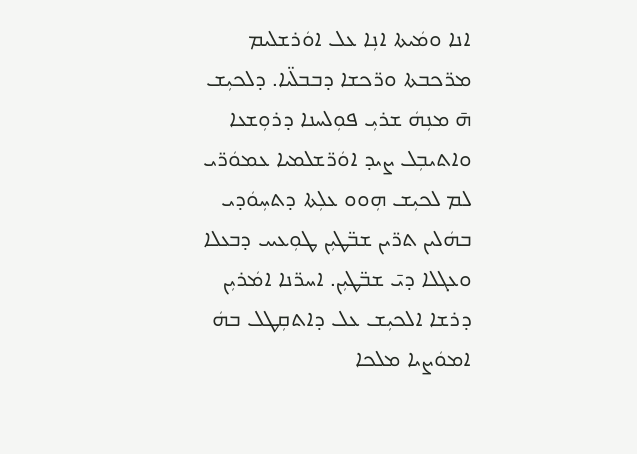ܐܢܐ ܘܡܿܝܬܐ ܐܢܼܐ ܥܠ ܐܘܿܪܫܠܝܡ ܡܪ̈ܟܒܬܐ ܘܪ̈ܟܫܐ ܕܒܒܠ̈ܝܐ. ܕܠܟܝܼܫ ܗ̄ ܡܢܼܗܿ ܫܪܝܼ ܦܘܼܠܚܢܐ ܕܪܘܼܫܥܐ ܘܐܬܝܒܼܠ ܨܝܕ ܐܘܿܪ̈ܫܠܡܝܐ ܥܡܘܿܪ̈ܝ ܠܡ ܠܟܝܼܫ ܗܼܘܘ ܥܠܼܬܐ ܕܬܚܼܘܿܕܝ ܒܗܿܠܝܢ ܬܪ̈ܝܢ ܫܒ̈ܛܝܼܢ ܛܘܼܥܝܝ ܕܒܥܠܐ ܘܥܓܠܐ ܕܝ̄ ܫܒ̈ܛܝܼܢ. ܐܚܪ̈ܢܐ ܐܡܿܪܝܼܢ ܕܪܫܐ ܐܠܟܝܼܫ ܥܠ ܕܐܬܩܼܛܠ ܒܗܿ ܐܡܘܿܨܝܐ ܡܠܟܐ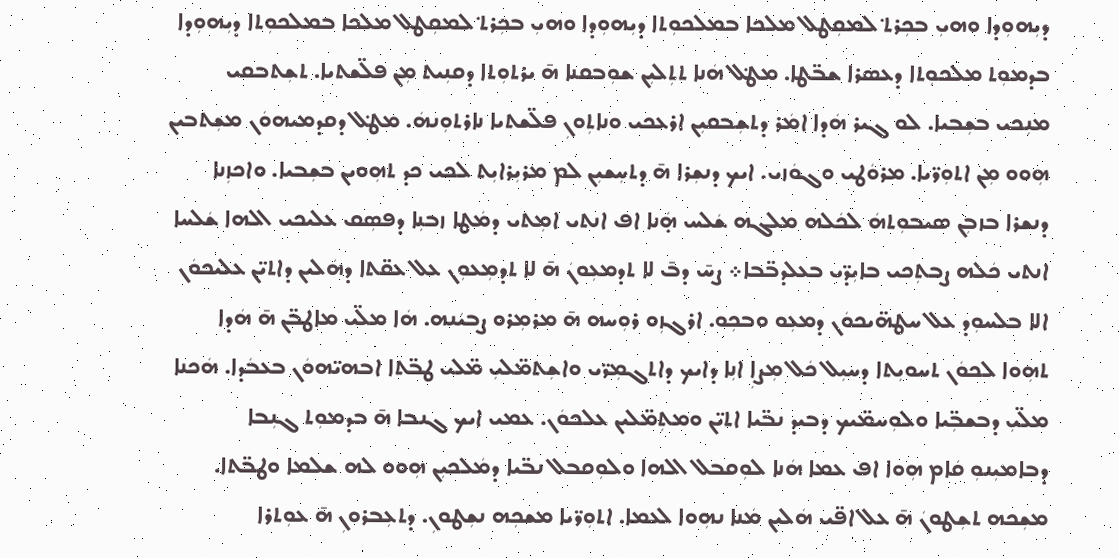ܕܝܼܗܘܼܕܐ ܘܗܝܼ ܒܟܼܪܬ݀ ܠܡܩܼܛܠ ܡܠܟܐ ܒܡܠܟܘܼܬܐ ܕܝܼܗܘܼܕܐ ܘܗܝܼ ܒܟܼܪܬ݀ ܠܡܩܼܛܠ ܡܠܟܐ ܒܡܠܟܘܼܬܐ ܕܝܼܗܘܼܕܐ ܒܕܡܘܼܬ ܡܠܟܘܼܬܐ ܕܥܣܪܐ ܫܒ̈ܛܐ. ܡܛ݀ܠ ܗܿܢܐ ܬܬܼܠܝܼܢ ܫܘܼܒܩܢܐ ܗ̄ ܝܪܬܘܼܬܐ ܕܩܢܼܝܬ ܡܼܢ ܦܠ̈ܫܬܝܐ. ܬܫܼܬܒܩܝ ܡܢܼܟܝ ܒܫܼܒܝܐ. ܠܘ ܓܝܪ ܗܿܕܐ ܐܡܿܪ ܕܬܫܼܒܩܝܼܢ ܐܪܥܟܝ ܘܢܐܬܼܘܢܼ ܦܠ̈ܫܬܝܐ ܢܐܪܬܘܼܢܗܿ. ܡܛ݀ܠ ܕܩܕܡܝܗܘܿܢ ܡܫܼܬܒܝܢ ܗܼܘܘ ܡܼܢ ܐܬܘܼܪ̈ܝܐ. ܡܪܘܿܛܝ ܘܓܘܿܙܝ. ܐܝܟ ܕܢܫܼܪܐ ܗ̄ ܕܬܚܼܫܝܼܢ ܠܡ ܡܪܝܼܪܐܝܼܬ ܠܟܝ ܟܕ ܬܗܼܘܝܢ ܒܫܼܒܝܐ. ܘܐܟܙܼܢܐ ܕܢܫܪܐ ܒܙܒܼܢ ܣܝܒܘܼܬܗܿ ܠܟܿܠܗ ܡܠܓܗ ܫܿܠܚ ܗ̣ܿܢܐ ܐܦ ܐܢܬܝ ܐܡܼܬܝ ܕܡܿܛܐ ܙܒܢܼܐ ܕܦܣܼܩ ܥܠܝܟܝ ܐܠܗܐ ܫܿܠܚܐ ܐܢܬܝ ܟܿܠܗ ܨܒܬܼܟܝ ܒܐܝܼܕ̈ܝ ܒܥܠܕܒ̈ܒܐ܀ ܨܚ̄ ܕܒ̄ ܠܐ ܬܕܡܥܼܘܢܿ ܗ̄ ܠܐ ܬܕܡܼܥܘܼܢ ܥܠ ܥܩ̈ܬܐ ܕܗܿܠܝܢ ܕܐܬܝ̈ܢ ܥܠܝܟܘܿܢ ܐܠܐ ܒܠܚܘܼܕ ܥܠ ܚܛܗ̈ܝܟܘܿܢ ܕܡܥܼܘ ܘܒܟܼܘ. ܐܪܓܙܼܘ ܪܘܼܚܗ ܗ̄ ܡܪܡܼܪܘ ܨܒܝܿܢܗ. ܗܿܐ ܡܠ̈ܝ ܡܐܛܒ̈ܢ ܗ̄ ܗܿܕܐ ܬܗܼܘܐ ܠܟܘܿܢ ܬܚܘܝܼܬܐ ܕܚܝܼܠ ܟܿܠ ܡܼܨܐܼ ܐܢܼܐ ܕܐܝܟ ܕܐܬܓܡܼܪ̈ܝ ܘܐܫܼܬܡ̈ܠܝܼ ܡ̈ܠܝ ܛܒ̈ܬܐ ܐܒܗܝ̈ܗܘܿܢ ܒܥܒܿܕܐ. ܗܿܟܢܐ ܡܠ̈ܝܼ ܕܒܫܒܼ̈ܝܐ ܘܠܘܼܚܡ̈ܝܟ ܕܒܝܕ ܢܒ̈ܝܐ ܐܬܝ̈ܢ ܘܡܬܼܡ̈ܠܝܢ ܥܠܟܘܿܢ. ܥܡܝ ܐܝܟ ܓܢܒܐ ܗ̄ ܒܕܡܘܼܬ ܓܢܼܒܐ ܕܒܐܡܝܼܢܘܼ ܩܿܐܡ ܗܼܘܐ ܐܦ ܥܡܐ ܗܿܢܐ ܠܘܼܩܒܠ ܐܠܗܐ ܘܠܘܼܩܒܠ ܢܒ̈ܝܐ ܕܡܿܠܟܝܼܢ ܗܼܘܘ ܠܗ ܫܠܡܐ ܘܛܒ̈ܬܐ. ܡܫܼܟܗ ܬܫܼܛܘܢܿ ܗ̄ ܥܠ ܐܦ̈ܝ ܗܿܠܝܢ ܡܿܢܐ ܢܗܼܘܐ ܠܥܡܐ. ܐܬܘܼܪ̈ܝܐ ܡܫܟܼܗ ܢܫܼܛܘܢܼ. ܕܬܥܼܒܪܘܢܼ ܗ̄ ܥܘܼܬܪܐ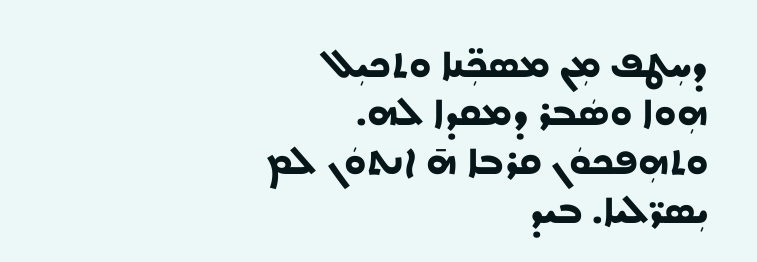ܕܚܼܛܦ ܡܼܢ ܡܣܟܼ̈ܢܐ ܘܬܟܝܼܠ ܗܼܘܐ ܘܣܿܒܪ ܕܡܩܕܐ ܠܗ. ܘܬܗܼܦܟܘܿܢ ܩܪܒܐ ܗ̄ ܐܢܬܘܿܢ ܠܡ ܝܼܣܪ̈ܠܝܐ. ܒܝܕ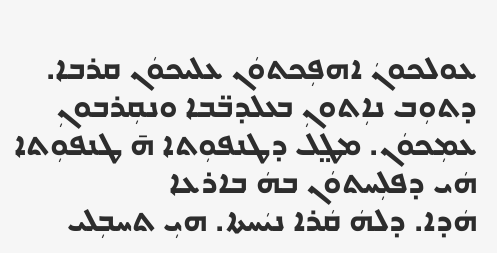ܥܘܠܟܘܢܿ ܐܗܦܼܟܬܘܿܢ ܥܠܝܟܘܿܢ ܩܪܒܐ. ܕܬܘܼܒ ܢܐܼܬܘܢܼ ܒܥܠܕܒ̈ܒܐ ܘܢܩܼܪܒܘܢܼ ܥܡܼܟܘܿܢ. ܡܛ݀ܠ ܕܛܢܦܘܼܬܐ ܗ̄ ܛܢܦܘܼܬܐ ܗܿܝ ܕܦܠܼܚܬܘܿܢ ܒܗܿ ܒܐܪܥܐ
ܗܿܕܐ. ܕܠܗܿ ܩܿܪܐ ܢܝܿܚܬܐ. ܗܝܼ ܬܚܒܼܠܝ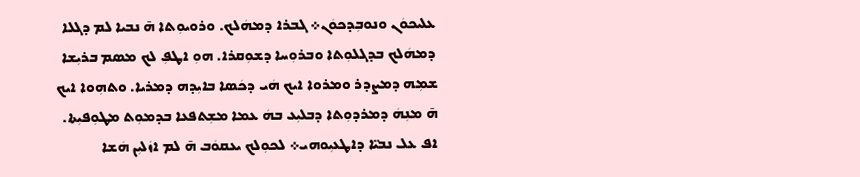ܥܠܝܟܘܿܢ ܘܢܘܒܼܕܟܘܿܢ܀ ܓܒܪܐ ܕܡܗܿܠܟ. ܘܪܘܝܘܼܬܐ ܗ̄ ܢܒܝܐ ܠܡ ܕܓܠܐ ܕܡܗܿܠܟ ܒܕܓܠܘܼܬܐ ܘܒܪܘܼܚܐ ܕܫܘܼܩܪܐ. ܗܘܼ ܐܛܦܼ ܠܟ ܡܣܡ ܒܪܝܼܫܐ ܫܡܼܗ ܕܡܨܕܪ ܘܡܪܘܐ ܐܝܟ ܗܿܝ ܕܟܿܣܐ ܒܐܝܼܕܗ ܕܡܪܝܐ. ܘܬܗܼܘܐ ܐܝܟ ܗ̄ ܡܢܼܗܿ ܕܡܪܕܘܼܬܐ ܕܒܠܝܼܥ ܒܗܿ ܥܡܐ ܡܫܼܬܦܥܐ ܒܕܡܘܼܬ ܡܛܘܼܦܝܼܬܐ. ܐܦ ܥܠ ܢܒܝ̈ܐ ܕܐܛܥܝܼܘܗܝ܀ ܠܟܘܼܠܟ ܝܥܩܘܿܒ ܗ̄ ܠܡ ܐܙܿܠܝܼܢ ܗܿܫܐ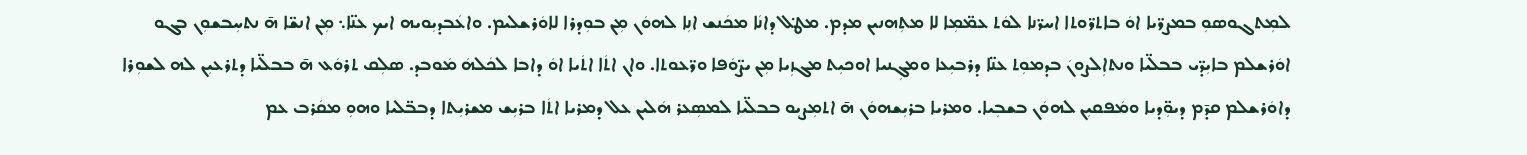ܠܡܼܬܓܘܣܘܼ ܒܡܨܪ̈ܝܐ ܐܘܿ ܒܐܬܪ̈ܘܬܐ ܐܚܪ̈ܢܐ ܠܘܿܬ ܥܡ̈ܡܼܐ ܠܐ ܡܬܼܗܢܝܢ ܡܕܡ. ܡܛ݀ܠ ܕܐܢܿܐ ܡܟܿܢܫ ܐܢܼܐ ܠܗܘܿܢ ܡܼܢ ܒܘܼܕܪܐ ܠܐܘܿܪܫܠܝܡ. ܘܐܥܿܒܕܝܼܘܝܗ ܐܝܟ ܥܢ̈ܐ܆ ܡܼܢ ܐܢܫ̈ܐ ܗ̄ ܢܬܚܼܒܫܘܼܢ ܒܓܘ ܐܘܿܪܫܠܡ ܒܐܝܼܕ̈ܝ ܒܒܠ̈ܝܐ ܘܢܬܐܼܠܨܘܢܿ ܒܕܡܘܼܬ ܥܢ̈ܐ ܕܪܒܝܼܥܐ ܘܡܓܼܢܝܐ ܐܘܟܝܼܬ ܡܓܙܼܝܐ ܡܼܢ ܝܨ̈ܘܿܦܐ ܘܪ̈ܥܘܬܐ. ܘܐܢ ܐܬܿܐ ܐܬܿܝܐ ܐܘܿ ܕܐܒܐ ܠܟܿܠܗܿ ܡܿܘܒܕ. ܣܠܼܩ ܬܪܘܿܥ ܗ̄ ܒܒܠ̈ܝܐ ܕܬܪܥܝܼܢ ܠܗ ܠܫܘܼܪܐ ܕܐܘܿܪܫܠܡ ܩܕ̄ܡ ܕܝܘܼ̈ܕܝܐ ܘܡܿܦܩܝܼܢ ܠܗܘܿܢ ܒܫܒܼܝܐ. ܘܡܪܝܐ ܒܪܝܼܫܗܘܿܢ ܗ̄ ܐܬܡܼܨܝܼܘ ܒܒܠ̈ܝܐ ܠܡܣܼܥܪ ܗܿܠܝܢ ܥܠ ܕܡܪܝܐ ܐܬܿܐ ܒܪܝܼܫ ܡܫܪܝܼܬܐ ܕܒܒ̈ܠܝܐ ܘܗܘܼ ܡܩܿܪܒ ܥܡ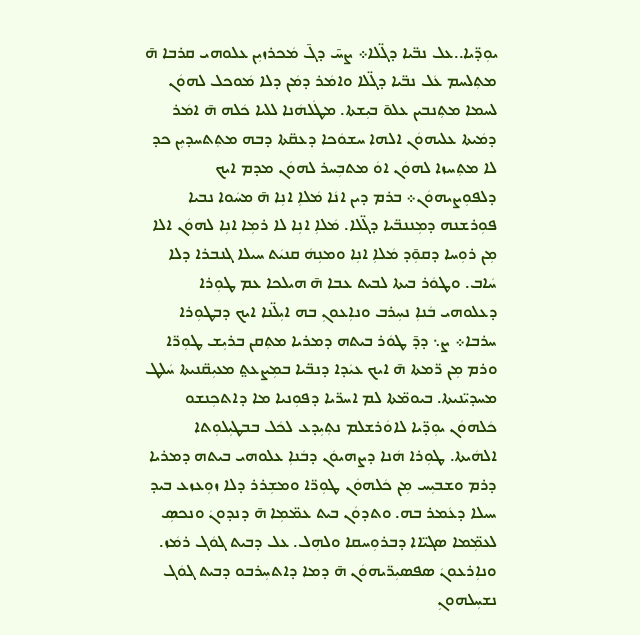ܝܘܼܕ̈ܝܐ..ܥܠ ܢܒ̈ܝܐ ܕܓ̈ܠܐ܀ ܨܚ̄ ܕܓ̄ ܡܿܟܪܙܝܼܢ ܥܠܘܗܝ ܩܪܒܐ ܗ̄ ܡܬܼܠܚܡ ܥܿܠ ܢܒ̈ܝܐ ܕܓ̈ܠܐ ܘܐܡܿܪ ܕܡܿܢ ܕܠܐ ܡܿܘܟܠ ܠܗܘܿܢ ܠܚܡܐ ܡܬܼܢܒܝܢ ܥܠܘ̄ ܒܝܼܫܬܐ. ܡܛܿܠܗܿܢܐ ܠܠܝܐ ܟܿܠܗ ܗ̄ ܐܡܿܪ ܕܡܿܝܬܐ ܥܠܝܗܘܿܢ ܐܠܗܐ ܚܫܘܿܟܐ ܕܥܩ̈ܬܐ ܕܒܗ ܡܬܼܬܚܕܝܼܢ ܟܕ ܠܐ ܡܬܼܚܙܐ ܠܗܘܿܢ ܐܘܿ ܡܬܒܼܚܪ ܠܗܘܿܢ ܡܕܡ ܐܝܟ ܕܠܦܘܼܨܝܗܘܿܢ܀ ܒܪܡ ܕܝܢ ܐܢܿܐ ܡܿܠܐܼ ܐܢܼܐ ܗ̄ ܡܚܿܘܐ ܢܒܝܐ ܦܘܼܪܫܢܗ ܕܡܼܢܢܒ̈ܝܐ ܕܓ̈ܠܐ. ܡܿܠܐܼ ܐܢܼܐ ܠܐ ܪܡܼܐ ܐܢܼܐ ܠܗܘܿܢ ܐܠܐ ܡܼܢ ܪܘܼܚܐ ܕܩܘܼ̄ܕ ܡܿܠܐܼ ܐܢܼܐ ܘܡܢܼܗܿ ܩܢܝܿܬ ܚܝܠܐ ܓܢܒܪܐ ܕܠܐ ܚܿܐܒ. ܘܛܘܿܪ ܒܝܬܐ ܠܒܝܬ ܥܒܐ ܗ̄ ܗܝܠܟܐ ܥܡ ܛܘܼܪܐ ܕܥܠܘܗܝ ܒܿܢܐܼ ܢܚܼܪܒ ܘܢܐܼܥܘܢܼ ܒܗ ܐܝܼܠ̈ܢܐ ܐܝܟ ܕܒܛܘܼܪܐ ܚܪܒܐ܀ ܨ܆ ܕܕ̄ ܛܘܿܪ ܒܝܬܗ ܕܡܪܝܐ ܡܬܼܩܢ ܒܪܝܼܫ ܛܘܼܪ̈ܐ ܘܪܡ ܡܼܢ ܪ̈ܡܬܐ ܗ̄ ܐܝܟ ܥܝܿܕܐ ܕܢܒ̈ܝܐ ܒܡܼܨܥܬ݀ ܡܥܝܼܩ̈ܢܝܬܐ ܚܿܠܛ ܡܚܕܝ̈ܢܝܬܐ. ܒܝܘܡ̈ܬܐ ܠܡ ܐܚܪ̈ܝܐ ܕܦܘܼܢܝܐ ܡܐ ܕܐܬܟܼܢܫܘ ܟܿܠܗܘܿܢ ܝܘܼܕ̈ܝܐ ܠܐܘܿܪܫܠܡ ܢܬܼܝܼܕܥ ܠܟܿܠ ܒܒܛܝܼܠܘܼܬܐ ܐܠܗܿܝܬܐ. ܛܘܼܪܐ ܗܿܢܐ ܕܨܗܝܘܿܢ ܕܒܿܢܐܼ ܥܠܘܗܝ ܒܝܬܗ ܕܡܪܝܐ ܕܪܡ ܘܫܒܝܼܚ ܡܼܢ ܟܿܠܗܘܿܢ ܛܘܼܪ̈ܐ ܘܡܫܼܪܪ ܕܠܐ ܙܘܼܥܙܥ ܒܝܕ ܚܝܠܐ ܕܥܿܡܪ ܒܗ. ܘܬܕܘܿܢ ܒܝܬ ܥܡ̈ܡܼܐ ܗ̄ ܕܢܕܘܢܿ ܘܢܟܣܼ ܠܥܡܼ̈ܡܐ ܣܓܝ̈ܐܐ ܕܒܪܘܼܚܩܐ ܘܠܗܼܠ. ܥܠ ܕܒܝܬ ܓܘܿܓ ܪܡܿܙ. ܘܢܐܼܪܥܘܢܿ ܣܦܣܝܼܪ̈ܝܗܘܿܢ ܗ̄ ܕܡܐ ܕܐܬܚܼܪܒܘ ܕܒܝܬ ܓܘܿܓ ܢܫܚܼܠܗܘܢܼ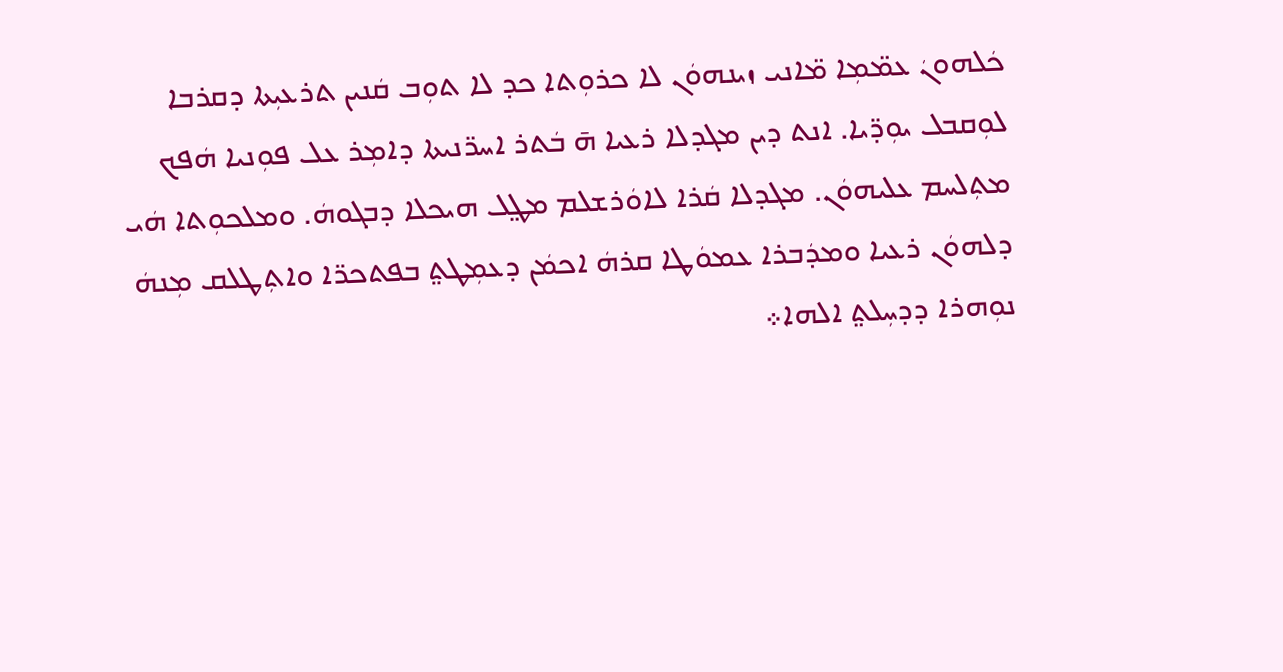ܟܿܠܗܘܢܿ ܥܡ̈ܡܼܐ ܡ̈ܐܢܝ ܙܝܢܗܘܿܢ ܠܐ ܟܪܘܼܬܐ ܟܕ ܠܐ ܬܘܼܒ ܩܿܢܝܢ ܬܪܥܝܼܬܐ ܕܩܪܒܐ ܠܘܼܩܒܠ ܝܘܼܕ̈ܝܐ. ܐܢܬ ܕܝܢ ܡܓܕܠܐ ܪܥܝܐ ܗ̄ ܒܿܬܪ ܐܚܪ̈ܢܝܬܐ ܕܐܡܼܪ ܥܠ ܦܘܼܢܝܐ ܗܿܦܟ ܡܬܼܠܚܡ ܥܠܝܗܘܿܢ. ܡܓܕܠܐ ܩܿܪܐ ܠܐܘܿܪܫܠܡ ܡܛ݀ܠ ܗܝܟܠܐ ܕܒܓܘܗܿ. ܘܡܠܟܘܼܬܐ ܗܿܝ ܕܠܗܘܿܢ ܪܥܝܐ ܘܡܕܿܒܪܐ ܥܡܘܿܛܐ ܩܪܗܿ ܐܟܡܿܢ ܕܥܡܼܛܬ݀ ܒܦܬܟܪ̈ܐ ܘܐܬܼܛܠܩ ܡܼܢܗܿ ܢܘܼܗܪܐ ܕܕܚܼܠܬ݀ ܐܠܗܐ܀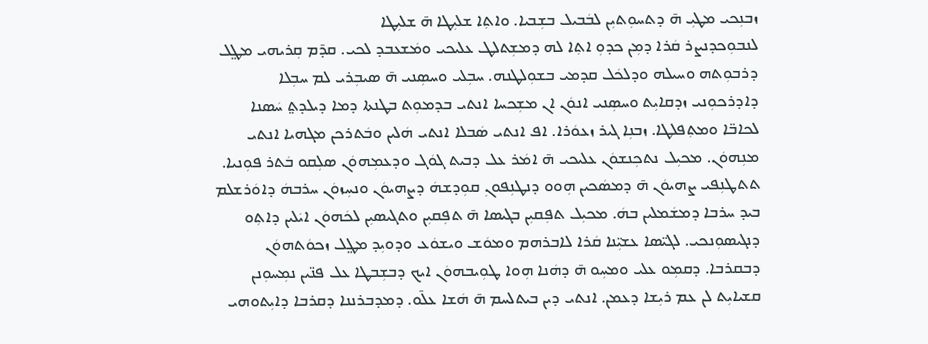ܙܒܢܼܟܝ ܡܛܝܼ ܗ̄ ܕܬܚܘܼܬܝܼܢ ܠܒܿܒܝܠ ܒܫܼܒܝܐ. ܘܐܬܼܐ ܫܠܝܼܛܐ ܗ̄ ܫܠܝܼܛܐ
ܠܢܒܘܼܟܕܢܨܪ ܩܿܪܐ ܕܡܼܢ ܟܕܘܼ ܐܬܼܐ ܠܗ ܕܡܫܼܬܠܛ ܥܠܝܟܝ ܘܡܿܫܥܒܕ ܠܟܝ. ܩܕ̄ܡ ܩܼܪܝܗܝ ܡܛ݀ܠ ܕܪܒܘܼܬܗ ܘܚܝܠܗ ܘܕܠܟܿܠ ܩܕܡܝ ܒܫܘܼܠܛܢܗ. ܚܒܼܠܝ ܘܚܣܼܢܝ ܗ̄ ܣܝܒܼܪܝ ܠܡ ܚܒܼܠܐ ܕܐܕܪܟܘܼܢܝ ܙܕܩܐܝܼܬ ܘܚܣܼܢܝ ܐܢܘܿܢ ܐܢ ܡܫܼܟܚܐ ܐܢܬܝ ܒܕܡܘܼܬ ܒܛܢܬܐ ܕܡܐ ܕܝܠܕܬ݀ ܚܿܣܢܐ ܠܟܐܒ̈ܐ ܘܡܬܼܦܠܛܐ. ܙܒܢܼܐ ܓܝܪ ܙܥܘܿܪܐ. ܐܦ ܐܢܬܝ ܣܿܒܠܐ ܐܢܬܝ ܗܿܠܝܢ ܘܒܿܬܪܟܢ ܡܓܗܝܐ ܐܢܬܝ ܡܢܼܗܘܿܢ. ܡܟܝܼܠ ܢܬܟܼܢܫܘܿܢ ܥܠܝܟܝ ܗ̄ ܐܡܿܪ ܥܠ ܕܒܝܬ ܓܘܿܓ ܘܕܥܡܼܗܘܿܢ ܣܠܼܩܘ ܒܿܬܪ ܦܘܼܢܝܐ. ܬܬܛܢܼܦܝ ܨܗܝܘܿܢ ܗ̄ ܕܡܣܿܟܝܢ ܗܼܘܘ ܕܢܛܢܼܦܘܢܼ ܩܘܼܕܫܗܿ ܕܨܗܝܘܿܢ ܘܢܚܼܙܘܿܢ ܚܪܒܗܿ ܕܐܘܿܪܫܠܡ ܒܝܕ ܚܪܒܐ ܕܡܫܿܡܠܝܢ ܒܗܿ. ܡܟܝܼܠ ܬܦܼܩܝܼܢ ܒܓܝܣܐ ܗ̄ ܬܦܼܩܝܼܢ ܘܬܓܝܣܝܼܢ ܠܟܿܗܘܿܢ ܐܝܿܠܝܢ ܕܐܬܼܘ ܕܢܓܝܣܘܼܢܟܝ. ܠܓܝ̈ܣܐ ܥܫܝܼ̈ܢܐ ܩܿܪܐ ܠܐܒܪܗܡ ܘܡܘܿܫ ܘܝܫܘܿܥ ܘܕܘܝܼܕ ܡܛ݀ܠ ܙܟܘܿܬܗܘܿܢ ܕܒܩܪܒܐ. ܕܩܡܼܘ ܥܠܝ ܘܡܚܼܘ ܗ̄ ܕܗܿܢܐ ܗܼܘܐ ܛܘܼܝܒܗܘܿܢ ܐܝܟ ܕܒܫܼܒܛܐ ܥܠ ܦܢ̈ܝܢ ܢܡܼܚܘܼܢܢ ܩܫܝܐܝܼܬ ܠܢ ܥܡ ܪܝܼܫܐ ܕܥܡܢ. ܐܢܬܝ ܕܝܢ ܒܝܬܠܚܡ ܗ̄ ܗܿܫܐ ܥܠ̄ܘ. ܕܡܕܒܪܢܢܐ ܕܩܪܒܐ ܕܐܝܼܬܘܗܝ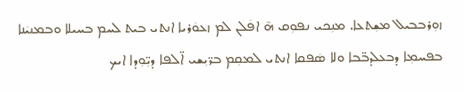ܙܘܼܪܒܒܝܠ ܡܫܼܬܥܐ. ܡܢܼܟܝ ܢܦܘܼܩ ܗ̄ ܐܦܿܠܢ ܠܡ ܙܥܘܿܪܝܐ ܐܢܬܝ ܒܝܬ ܠܚܡ ܒܚܝܠܐ ܘܒܡܢܝܿܢܐ ܒܦܚܡܼܐ ܕܒܥܠܕܒ̈ܒܐ ܘܠܐ ܣܿܦܩܐ ܐܢܬܝ ܠܡܩܼܡ ܒܪ̈ܝܼܫܝ ܐ̈ܠܦܐ ܕܝܼ̈ܘܼܕܐ ܐܝܟ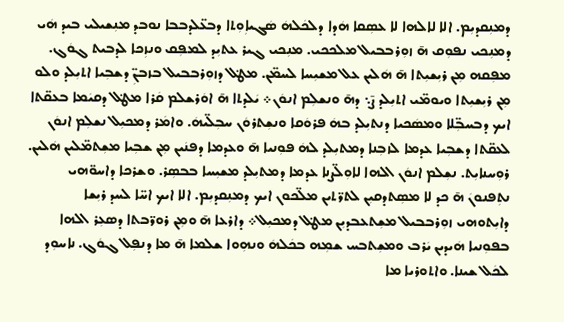ܕܡܢܼܩܕܝܼܡ. ܐܠܐ ܠܐܠܗܐ ܠܐ ܥܣܼܩܐ ܗܿܕܐ ܕܠܟܿܠܗܿ ܣܿܓܝܐܼܘܼܬܐ ܕܒܥ̈ܠܕܒܒܐ ܢܘܒܕ ܡܢܼܫܝܠܝ ܒܝܕ ܗܿܝ ܕܡܢܼܟܝ ܢܦܘܼܩ ܗ̄ ܙܘܼܪܒܒܝܠ ܡܠܟܟܝ. ܡܢܼܟܝ ܓܝܪ ܥܬܝܼܕ ܠܡܦܼܩ ܘܢܙܼܟܐ ܠܕܒܝܬ ܓܘܿܓ. ܡܦܼܩܗ ܡܼܢ ܪܝܼܫܝܼܬܐ ܗ̄ ܗܿܠܝܢ ܥܠ ܡܫܝܼܚܐ ܠܚܡ̈ܢ. ܡܛ݀ܠ ܕܙܘܼܪܒܒܝܠ ܒܙܒܢܼ̈ ܕܫܒܼܝܐ ܐܬܝܼܠܕ ܘܠܘ ܡܼܢ ܪܝܼܫܝܼܬܐ ܘܝܘܡ̈ܝ ܐܬܝܼܠܕ ܨ̄܆ ܕܗ̄ ܘܢܫܠܼܡ ܐܢܘܿܢ܀ ܝܿܠܕܬܐ ܗ̄ ܐܘܿܪܫܠܡ ܩܿܪܐ ܡܛ݀ܠ ܕܩܝܿܡܐ ܒܥܩ̈ܬܐ ܐܝܟ ܕܒܚܒܼ̈ܠܐ ܘܡܣܿܟܝܐ ܕܢܬܝܼܠܕ ܒܗܿ ܦܪܘܿܩܐ ܘܢܫܼܬܪܘܿܢ ܚܒܼܠ̈ܝܗܿ. ܘܐܡܿܪ ܕܡܟܝܼܠ ܢܫܠܼܡ ܐܢܘܿܢ ܠܥܩ̈ܬܐ ܕܫܒܼܝܐ ܥܕܡܐ ܠܙܒܼܢܐ ܕܡܬܝܼܠܕ ܠܗܿ ܦܘܼܢܝܐ ܗ̄ ܘܥܕܡܐ ܕܦܢܿܝܢ ܡܼܢ ܫܒܼܝܐ ܡܫܼܬܡ̈ܠܝܢ ܗܿܠܝܢ. ܪܘܼܚܢܐܝܼܬ. ܢܫܼܠܡ ܐܢܘܿܢ ܐܠܗܐ ܠܐܘܼܠ̈ܨܢܐ ܥܕܡܐ ܕܡܬܝܼܠܕ ܡܫܝܼܚܐ ܒܒܣܼܪ. ܘܫܪܟܐ ܕܐܚܘ̈ܗܝ ܢܬܼܦܢܘܢܿ ܗ̄ ܟܕ ܠܐ ܡܣܼܬܕܩܝܼܢ ܠܬܪ̈ܬܝܢ ܡܠ̈ܟܘܢ ܐܝܟ ܕܡܢܼܩܕܝܼܡ. ܐܠܐ ܐܝܟ ܐܚ̈ܐ ܠܚܕ ܪܝܼܫܐ ܕܐܝܼܬܘܗܝ ܙܘܼܪܒܒܝܠ ܡܫܼܬܥܒܕܝܼܢ ܡܛ݀ܠ ܕܡܟܝܼܠ܀ ܕܐܪܥܐ ܗ̄ ܘܡܼܢ ܪܘܪ̈ܒܬܐ ܕܣܥܼܪ ܐܠܗܐ ܒܦܘܼܢܝܐ ܗܿܝܕܝܢ ܝܿܪܒ ܘܡܫܼܬܒܚ ܫܡܼܗ ܒܟܿܠܗܿ ܘܢܗܼܘܐ ܫܠܡܐ ܗ̄ ܡܐ ܕܢܦܼܠ ܓܘܿܓ. ܢܐܚܘܼܕ ܠܟܿܠ ܫܝܢܐ. ܘܐܬܘܪܝܐ ܡܐ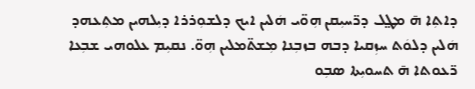ܕܐܬܼܐ ܗ̄ ܡܛ݀ܠ ܕܪ̈ܚܝܼܩܢ ܗܼܘ̈ܝ ܗܿܠܝܢ ܐܝܟ ܕܠܫܘܼܪܪܐ ܕܝܼܠܗܝܢ ܡܬܼܥܗܕ ܗܿܠܝܢ ܕܠܘܿܬ ܚܙܼܩܝܐ ܕܒܗ ܒܙܒܼܢܐ ܡܼܫܬ̈ܡܠܝܢ ܗܼܘ̈. ܢܩܝܼܡ ܥܠܘܗܝ ܫܒܼܥܐ ܪ̈ܥܘܬܐ ܗ̄ ܬܚܘܝܼܬܐ ܣܒܼܘ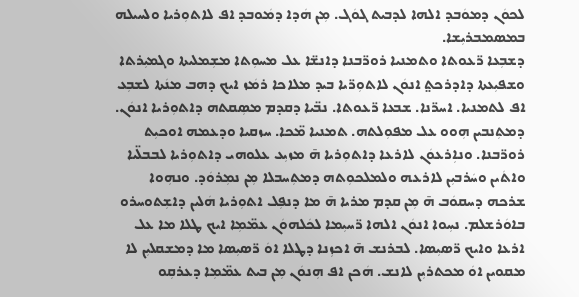ܠܟܘܿܢ ܕܡܘܿܒܕ ܐܠܗܐ ܠܕܒܝܬ ܓܘܿܓ. ܡܼܢ ܗܿܕܐ ܕܡܿܘܒܕ ܐܦ ܠܐܬܘܼܪܝܐ ܘܠܚܝܠܗ ܒܡܣܡܒܪܝܼܫܐ.
ܕܫܒܼܥܐ ܪ̈ܥܘܬܐ ܘܬܡܢܝܐ ܪܘܪ̈ܒܢܐ ܕܐܢܫ̈ܐ ܥܠ ܡܚܘܼܬܐ ܡܫܼܡܠܝܬܐ ܘܓܡܝܼܪܬܐ ܘܫܦܝܼܥܬܐ ܕܐܕܪܟܬ݀ ܐܢܘܿܢ ܠܐܬܘܼܪ̈ܝܐ ܒܝܕ ܡܠܐܟܐ ܪܡܿܙ ܐܝܟ ܕܗܒ ܡܢܿܬܐ ܠܫܒܼܥ ܐܦ ܠܬܡܢܝܐ. ܐܚܪ̈ܢܐ. ܫܒܥܐ ܪ̈ܥܘܬܐ. ܢܒ̈ܝܐ ܕܩܕܡ ܡܣܼܩܬܗ ܕܐܬܘܼܪܝܐ ܐܢܘܿܢ. ܕܡܬܼܢܒܝܢ ܗܼܘܘ ܥܠ ܡܦܘܼܠܬܗ. ܬܡܢܝܐ ܡ̈ܟܐ. ܚܙܩܝܐ ܘܕܥܡܗ ܐܘܟܝܼܬ ܪܘܪ̈ܒܢܐ. ܘܢܐܼܪܥܘܿܢ ܠܐܪܥܐ ܕܐܬܘܼܪܝܐ ܗ̄ ܡܙܝܼܥ ܥܠܘܗܝ ܕܐܬܘܼܪܝܐ ܠܒܒܠ̈ܝܐ ܘܐܬܿܝܢ ܘܚܿܪܒܝܼܢ ܠܐܪܥܗ ܘܠܡܠܟܘܼܬܗ ܕܡܬܼܚܒܠܐ ܡܼܢ ܢܡܼܪܘܿܕ. ܘܢܗܼܘܐ ܫܪܟܗ ܕܚܩܘܿܒ ܗ̄ ܡܼܢ ܩܕܡ ܡܪܝܐ ܗ̄ ܡܐ ܕܢܦܼܠ ܐܬܘܼܪܝܐ ܗܿܠܝܢ ܕܐܫܼܬܘܚܪܘ ܒܐܘܿܪܫܠܡ. ܢܚܼܘܐ ܐܢܘܿܢ ܐܠܗܐ ܪ̈ܚܝܼܡܐ ܠܟܿܠܗܘܿܢ ܥܡ̈ܡܼܐ ܐܝܟ ܛܠܐ ܡܐ ܥܠ ܐܪܥܐ ܘܐܝܟ ܪ̈ܣܝܼܣܐ. ܠܒܪܢܫ ܗ̄ ܐܟܙܼܢܐ ܕܛܠܐ ܐܘܿ ܪ̈ܣܝܼܣܐ ܡܐ ܕܡܫܩܠܝܼܢ ܠܐ ܡܩܘܝܢ ܐܘܿ ܡܟܬܪܝܼܢ ܠܐܢܫ. ܗܿܟܢ ܐܦ ܗܼܢܘܿܢ ܡܼܢ ܒܝܬ ܥܡ̈ܡܼܐ ܕܥܪܩܼܘ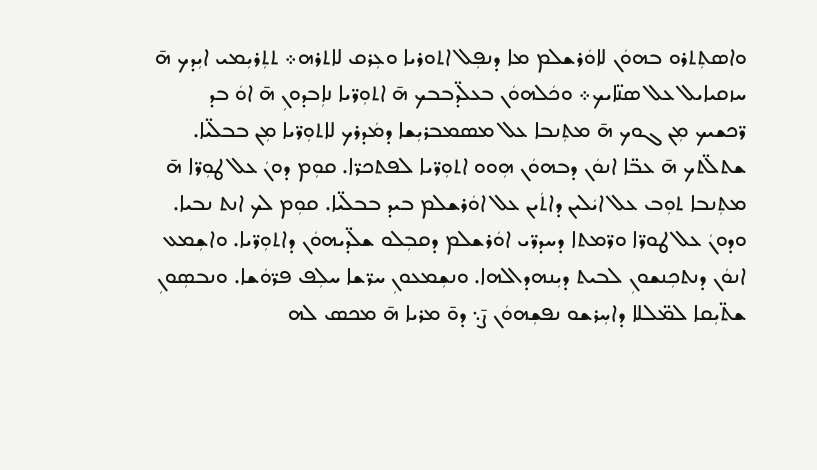ܘܐܣܬܼܬܪܘ ܒܗܘܿܢ ܠܐܘܿܪܫܠܡ ܡܐ ܕܢܦܼܠ ܐܬܘܪܝܐ ܘܥܼܪܩ ܠܐܬܪܗ܀ ܬܬܼܪܝܼܡܝ ܐܝܼܕܟ ܗ̄ ܚܙܩܝܐܝܠ ܥܠ ܣܢ̈ܐܝܟ܀ ܘܟܿܠܗܘܿܢ ܒܥܠ̈ܕܒܒܟ ܗ̄ ܐܬܘܼܪ̈ܝܐ ܢܐܼܒܕܘܢܼ ܗ̄ ܐܘܿ ܒܕ ܪ̈ܟܫܝܟ ܡܼܢ ܓܘܟ ܗ̄ ܡܬܼܢܒܐ ܥܠ ܡܣܡܒܪܝܼܫܐ ܕܡܿܕܪܟ ܠܐܬܘܼܪ̈ܝܐ ܡܼܢ ܒܒܠ̈ܝܐ. ܫܬܠ̈ܬܟ ܗ̄ ܥܒ̈ܐ ܐܢܘܿܢ ܕܒܗܘܿܢ ܗܼܘܘ ܐܬܘܼܪ̈ܝܐ ܠܦܬܟܪ̈ܐ. ܩܘܼܡ ܕܘܢܿ ܥܠ ܛܘܼܪ̈ܐ ܗ̄ ܡܬܼܢܒܐ ܬܘܼܒ ܥܠ ܐܝܿܠܝܢ ܕܐܬܿܝܢ ܥܠ ܐܘܿܪܫܠܡ ܒܝܕ ܒܒܠ̈ܝܐ. ܩܘܼܡ ܠܟ ܐܢܬ ܢܒܝܐ. ܘܕܘܢܿ ܥܠ ܛܘܪ̈ܐ ܘܪ̈ܡܬܐ ܕܚܕܪ̈ܝ ܐܘܿܪܫܠܡ ܕܩܒܼܠܘ ܫܠ̈ܕܝܗܘܿܢ ܕܐܬܘܼܪ̈ܝܐ. ܘܐܫܼܡܥ ܐܢܘܿܢ ܕܢܬܟܼܢܫܘܢܼ ܠܒܝܬ ܕܝܼܢܗܕܐܠܗܐ. ܘܢܫܼܡܥܘܢܼ ܚܪ̈ܫܐ ܚܠܼܦ ܦܪ̈ܘܿܫܐ. ܘܢܒܣܼܘܢܼ ܫܬ̈ܝܼܩܐ ܠܡ̈ܠܠܐ ܕܐܚܼܪܫܘ ܢܦܫܼܗܘܿܢ ܨ̄܆ ܕܘ̄ ܡܪܝܐ ܗ̄ ܡܟܣ ܠܗ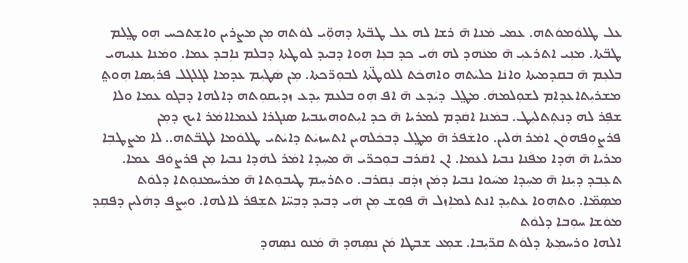ܥܠ ܛܠܘܿܡܘܿܬܗ. ܥܡܝ ܡܿܢܐ ܗ̄ ܪܫܐ ܠܗ ܥܠ ܛܒ̈ܬܐ ܕܗܘܼ̈ܝ ܠܘܿܬܗ ܡܼܢ ܡܨܪܝܢ ܘܐܫܼܬܟܚ ܗܼܘ ܛ݀ܠܡ ܛܒ̈ܬܐ. ܡܢܼܝ ܐܬܪܥܝܼ ܗ̄ ܡܥܿܗܕ ܠܗ ܗܿܝ ܟܕ ܒܥܼܐ ܗܼܘܐ ܕܒܝܕ ܠܘܛܬܐ ܕܒܠܡ ܢܐܼܒܕ ܥܡܐ. ܘܡܿܢܐ ܥܢܼܝܗܝ ܒܠܥܼܡ ܗ̄ ܒܩܕܡܝܬܐ ܘܐܢܿܐ ܟܠܝܿܬܗ ܘܐܗܟܿܬ ܠܠܘܛ̈ܬܐ ܠܒܘܼܪ̈ܟܬܐ. ܡܼܢ ܣܿܛܝܼܡ ܥܕܡܐ ܠܓܠܓܠ ܦܪܝܼܣܐ ܗܼܘܬ݀ ܡܫܪܝܼܬܐܥܕܐܡ ܠܫܘܼܠܡܗܿ. ܡܛ݀ܠ ܕܝܿܕܥ ܗ̄ ܐܦ ܗܼܘ ܒܠܥܡ ܝܼܕܥ ܙܕܝܼܩܘܼܬܗ ܕܐܠܗܐ ܕܒܓܘ ܥܡܐ ܘܠܐ ܫܦܼܪ ܠܗ ܕܢܬܼܬܠܝܼܛ. ܒܡܿܢܐ ܐܩܿܕܡ ܠܡܪܝܐ ܗ̄ ܟܕ ܐܝܼܬܘܗܝܢܒܝܐ ܣܢܓܪܐ ܠܥܡܐܐܡܿܪ ܐܝܟ ܕܡܼܢ ܦܪܨܘܼܦܗܘܿܢ ܐܡܿܪ ܗܿܠܝܢ. ܘܐܫܿܦܪ ܗ̄ ܡܛ݀ܠ ܕܒܟܿܠܗܝܢ ܐܬܚܙܝܿܬ ܕܐܝܿܬܝ ܛܠܘܿܡܐ ܠܛܒ̈ܬܗ.. ܠܐ ܡܨܛܒܼܐ ܡܪܝܐ ܗ̄ ܗܿܕܐ ܡܦܿܢܐ ܢܒܝܐ ܠܥܡܐ. ܐܢ ܐܩܿܪܒ ܒܘܼܟܪ̈ܝ ܗ̄ ܡܚܼܕܐ ܐܡܿܪ ܠܗܿܕܐ ܢܒܝܐ ܡܼܢ ܦܪܨܘܿܦ ܥܡܐ. ܬܥܼܒܕ ܕܝܼܢܐ ܗ̄ ܡܚܼܕܐ ܡܚܿܘܐ ܢܒܝܐ ܕܡܿܢ ܙܕܿܩ ܢܼܩܪܒ. ܘܬܪܚܼܡ ܛܝܒܘܼܬܐ ܗ̄ ܡܪܚܡܢܘܼܬܐ ܕܠܘܿܬ ܡܣܼܡ̈ܐ. ܘܬܗܼܘܐ ܥܬܝܼܕ ܐܢܬ ܠܡܐܼܙܠ ܗ̄ ܦܘܼܫ ܡܼܢ ܗܿܝ ܕܒܝܕ ܕܒܼܚ̈ܐ ܬܫܼܦܪ ܠܐܠܗܐ. ܘܝܼܨܦ ܕܗܿܠܝܢ ܕܦܩܼܕ ܡܘܿܫܐ ܚܘܼܒܐ ܕܠܘܿܬ
ܐܠܗܐ ܘܪܚܡܼܬܐ ܕܠܘܿܬ ܩܪ̈ܝܼܒܐ. ܫܡܼܥ ܫܒܛܐ ܡܿܢ ܢܣܼܗܕ ܗ̄ ܡܿܢܘ ܢܣܼܗܕ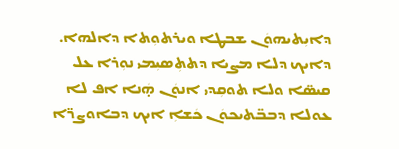ܕܐܝܼܬܝܗܘܿܢ ܫܒܛܐ ܘܝܪܬܘܼܬܐ ܕܐܠܗܐ. ܕܐܝܟ ܕܠܐ ܡܨܝܐ ܕܬܬܼܣܝܼܡܝ ܢܘܼܪܐ ܥܠ ܩܝܣ̈ܐ ܘܠܐ ܬܘܩܼܕܝ ܐܢܘܿܢ ܗ̣ܿܢܐ ܐܦ ܠܐ ܥܘܠܐ ܕܒܒ̈ܬܝܟܘܿܢ ܟܿܫܐܼ ܐܝܟ ܕܒܐܘܨܪ̈ܐ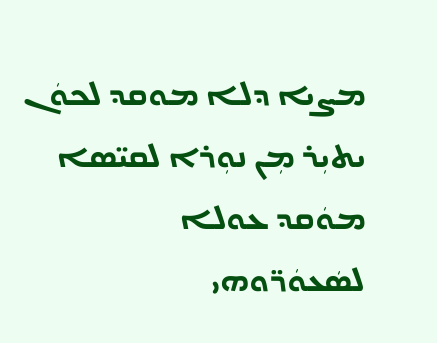ܡܨܝܐ ܕܠܐ ܡܘܩܕ ܠܟܘܿܢ ܝܬܝܼܪ ܡܼܢ ܢܘܼܪܐ ܠܩܝ̈ܣܐ ܡܘܿܩܕ ܥܘܠܐ ܠܣܿܥܘܿܪ̈ܘܗܝ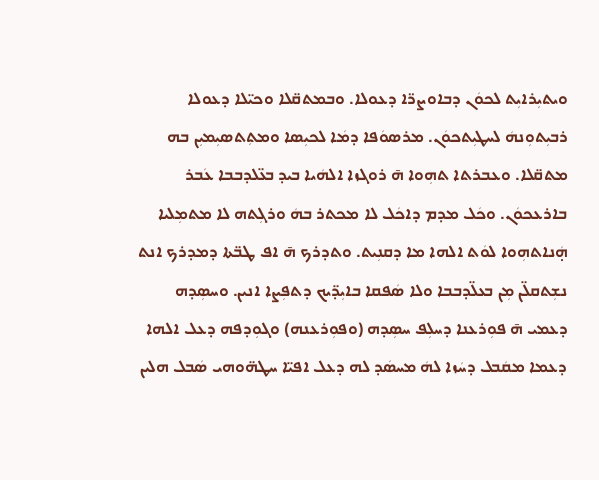ܘܝܬܝܼܪܐܝܼܬ ܠܟܘܿܢ ܕܒܐܘܨܪ̈ܐ ܕܥܘܠܐ. ܘܒܡܬܩ̈ܠܐ ܘܟܝ̈ܠܐ ܕܥܘܠܐ ܪܒܝܼܬܘܼܢܗܿ ܠܚܛܝܼܬܟܘܿܢ. ܡܪܣܘܿܦܐ ܕܡܿܐ ܠܟܝܼܣܐ ܘܡܬܼܬܣܝܼܡܝܼܢ ܒܗ ܡܬܩ̈ܠܐ. ܘܥܒܪܬܐ ܬܗܼܘܐ ܗ̄ ܪܘܓܙܐ ܐܠܗܿܝܐ ܒܝܕ ܒܥ̈ܠܕܒܒܐ ܥܿܒܪ ܒܐܪܥܟܘܿܢ. ܘܟܿܠ ܡܕܡ ܕܐܟܿܠ ܠܐ ܡܟܬܪ ܒܗܿ ܘܪܓܼܬܗ ܠܐ ܡܬܡܼܠܝܐ ܗ̣ܿܢܐܬܗܼܘܐ ܠܘܿܬ ܐܠܗܐ ܡܐ ܕܩܢܼܝܬ. ܘܬܕܪܟ ܗ̄ ܐܦ ܛܒ̈ܬܐ ܕܡܕܪܟ ܐܢܬ ܢܫܼܬܩܠ̈ܢ ܡܼܢ ܒܥܠ̈ܕܒܒܐ ܘܠܐ ܣܿܦܩܐ ܒܐܝܼܕ̈ܝܟ ܕܬܦܼܨܐ ܐܢܝܢ. ܘܚܣܼܕܗ ܕܥܡܝ ܗ̄ ܦܘܼܪܥܢܐ ܕܚܠܼܦ ܚܣܼܕܗ (ܘܦܘܼܪܥܢܗ) ܘܓܘܼܕܦܗ ܕܥܠ ܐܠܗܐ ܕܥܡܐ ܡܩܿܒܠ ܕܚܿܙܐ ܠܗܿ ܡܚܣܿܕ ܠܗ ܕܥܠ ܐܦܝ̈ܐ ܚܛܗ̈ܘܗܝ ܣܿܒܠ ܗܠܝܢ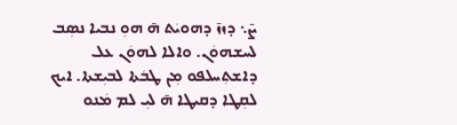ܨ̄܆ ܕܙܙ̄ ܕܗܘܝܿܬ ܗ̄ ܗܘܼ ܢܒܝܐ ܢܣܼܒ ܠܚܫܗܘܿܢ. ܘܐܠܐ ܠܗܘܿܢ ܥܠ ܕܐܫܬܼܚܠܦܘ ܡܼܢ ܛܒܿܬܐ ܠܒܝܼܫܬܐ. ܐܝܟ ܠܩܼܛܐ ܕܩܝܛܐ ܗ̄ ܠܝܼ ܠܡ ܡܿܢܘ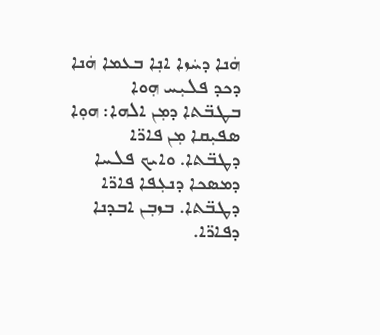ܗܿܢܐ ܕܚܿܙܐ ܐܢܼܐ ܒܥܡܐ ܗܿܢܐ ܕܟܕ ܦܠܝܼܚ ܗܼܘܐ ܒܛܒ̈ܬܐ ܕܡܼܢ ܐܠܗܐ: ܗܘܼܐ ܣܦܝܼܩܐ ܡܼܢ ܦܐܪ̈ܐ ܕܛܒ̈ܬܐ. ܘܐܝܟ ܦܠܚܐ ܕܡܣܟܐ ܕܢܥܼܦܐ ܦܐܪ̈ܐ ܕܛܒ̈ܬܐ. ܒܙܒܼܢ ܐܒܕܢܐ ܕܦܐܪ̈ܐ.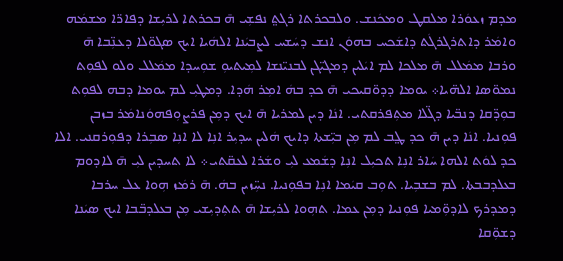ܡܕܡ ܙܥܘܿܪܐ ܡܠܩܛ ܘܡܟܿܢܫ. ܘܠܒܟܪܬܐ ܪܓܬ݀ ܢܦܫܼܝ ܗ̄ ܒܟܪܬܐ ܠܪܝܼܫܐ ܕܦܐܪ̈ܐ ܡܫܡܿܗ ܘܐܡܿܪ ܕܐܬܪܓܪܓܿܬ ܕܐܫܿܟܚ ܒܗܘܿܢ ܐܢܫ ܕܚܿܫܚ ܠܨܒܝܿܢܐ ܐܠܗܿܝܐ ܐܝܟ ܣܓܘ̈ܠܐ ܕܥܢܼ̈ܒܐ ܗ̄ ܘܪܒܐ ܡܡܿܠܠ ܗ̄ ܡܠܟܐ ܠܡ ܐܝܿܠܝܢ ܕܡܓܝ̈ܓܢ ܠܒܢܝ̈ܢܫܐ ܠܡܼܝܬܝܘܼ ܫܘܼܚܕܐ ܡܡܿܠܠ ܘܠܘ ܠܦܘܼܬ ܢܡܘ̈ܣܐ ܐܠܗ̈ܝܐ܀ ܝܘܡܐ ܕܕܘ̈ܩܝܟܝ ܗ̄ ܟܕ ܒܗܿ ܐܡܼܪ ܗܿܕܐ. ܕܡܛܝܼ ܠܡ ܝܘܡܐ ܕܒܗ ܠܦܘܼܬ ܒܘܼܕ̈ܩܐ ܕܢܒ̈ܝܐ ܕܓ̈ܠܐ ܡܬܼܦܪܩܬܝ. ܐܢܿܐ ܕܝܢ ܠܡܪܝܐ ܗ̄ ܐܝܟ ܕܡܼܢ ܦܪܨܘܼܦܗܘܿܢܐܡܿܪ ܒܙܒܢ ܦܘܼܢܝܐ. ܐܢܿܐ ܕܝܢ ܗ̄ ܟܕ ܛ݀ܒ ܠܡ ܡܼܢ ܒܝܼ̈ܫܬܐ ܕܐܝܟ ܗܿܠܝܢ ܚܕܝܼܪ ܐܢܼܐ ܠܐ ܐܢܼܐ ܣܒܼܪܐ ܕܦܘܼܪܩܢܝ. ܐܠܐ ܟܕ ܠܘܿܬ ܐܠܗܐ ܚܿܐܪ ܐܢܼܐ ܬܟܝܼܠ ܐܢܼܐ ܕܫܿܡܥ ܠܝܼ ܘܫܿܪܐ ܠܥܩ̈ܬܝ܀ ܠܐ ܬܚܕܝܢ ܠܝܼ ܗ̄ ܠܐܕܘܡ ܒܥܠܕܒܒܬܐ. ܠܡ ܒܫܒܼܝܐ. ܬܘܼܒ ܩܝܿܡܐ ܐܢܼܐ ܒܦܘܼܢܝܐ. ܢܚܼ̈ܙܝܢ ܒܗܿ. ܗ̄ ܪܡܿܙ ܗܼܘܐ ܥܠ ܚܪܒܐ ܕܡܕܪܟ ܠܐܕܘܼ̈ܡܝܐ ܦܘܼܢܝܐ ܕܡܼܢ ܥܡܐ. ܬܗܼܘܐ ܠܪܝܼܫܐ ܗ̄ ܬܬܼܕܝܼܫܝ ܡܼܢ ܒܥܠܕܒ̈ܒܐ ܐܝܟ ܣܝܿܢܐ ܕܫܘܼ̈ܩܐ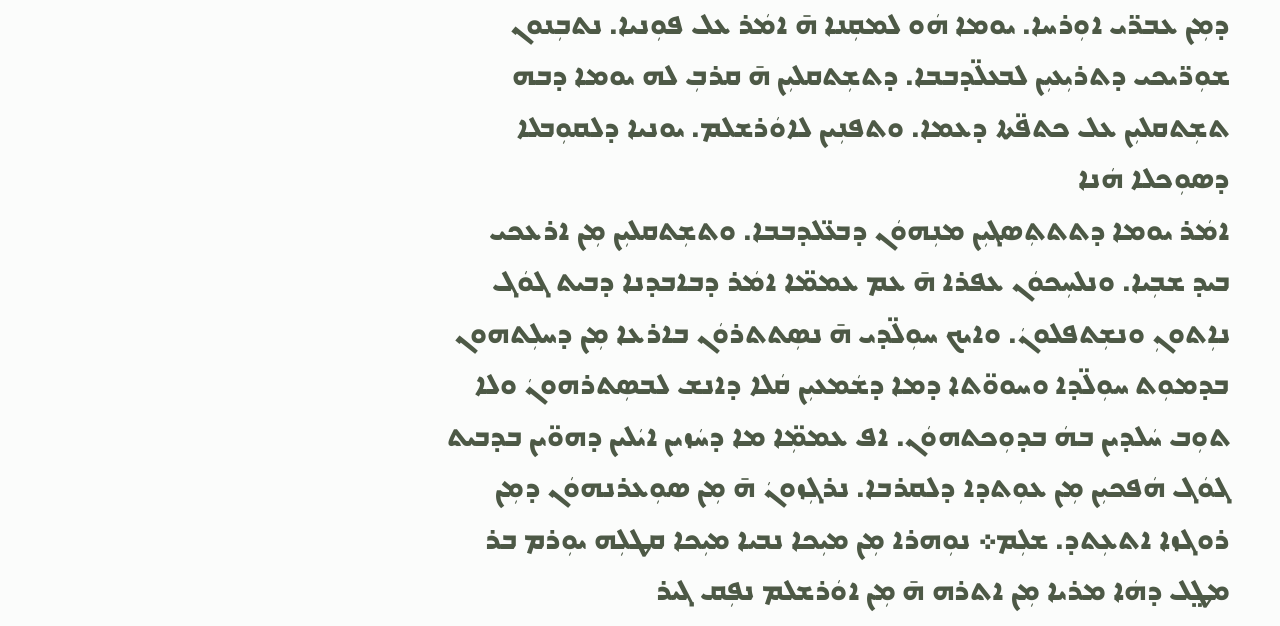ܕܡܼܢ ܥܒܪ̈ܝ ܐܘܼܪܚܐ. ܝܘܡܐ ܗܿܘ ܠܡܩܼܢܐ ܗ̄ ܐܡܿܪ ܥܠ ܦܘܼܢܝܐ. ܢܬܒܼܢܘܢ ܫܘܼܪ̈ܝܟܝ ܕܬܪܝܼܥܝܼܢ ܠܒܥܠ̈ܕܒܒܐ. ܕܬܫܼܬܩܠܝܼܢ ܗ̄ ܩܪܒܼ ܠܗ ܝܘܡܐ ܕܒܗ ܬܫܼܬܩܠܝܼܢ ܥܠ ܟܬܦ̈ܬܐ ܕܥܡܐ. ܘܬܦܢܼܝܢ ܠܐܘܿܪܫܠܡ. ܝܘܢܝܐ ܕܠܩܘܼܒܠܐ ܕܣܘܼܟܠܐ ܗܿܢܐ
ܐܡܿܪ ܝܘܡܐ ܕܬܬܬܼܣܓܝܼܢ ܡܢܼܗܘܿܢ ܕܒܥ̈ܠܕܒܒܐ. ܘܬܫܼܬܩܠܝܼܢ ܡܼܢ ܐܪܥܟܝ ܒܝܕ ܫܒܼܝܐ. ܘܢܠܚܼܟܘܿܢ ܥܦܪܐ ܗ̄ ܥܡ ܥܡܡ̈ܐ ܐܡܿܪ ܕܒܐܒܕܢܐ ܕܒܝܬ ܓܘܿܓ ܢܐܼܬܘܢܼ ܘܢܫܼܬܦܠܘܢܿ. ܘܐܝܟ ܚܘܼܠ̈ܕܝ ܗ̄ ܢܣܼܬܬܪܘܿܢ ܒܐܪܥܐ ܡܼܢ ܕܚܠܼܬܗܘܢ ܒܕܡܘܼܬ ܚܘܼܠ̈ܕܐ ܘܚܘܘ̈ܬܐ ܕܡܐ ܕܫܿܡܥܝܼܢ ܩܿܠܐ ܕܐܢܫ ܠܒܣܼܬܪܗܘܢܿ ܘܠܐ ܬܘܼܒ ܚܿܠܕܝܢ ܒܗܿ ܒܕܘܼܟܬܗܘܿܢ. ܐܦ ܥܡܡܼ̈ܐ ܡܐ ܕܚܿܙܝܢ ܐܝܿܠܝܢ ܕܗܘ̈ܝܢ ܒܕܒܝܬ ܓܘܿܓ ܗܿܦܟܝܼܢ ܡܼܢ ܥܘܼܬܕܐ ܕܠܩܪܒܐ. ܢܪܓܼܙܘܢܿ ܗ̄ ܡܼܢ ܣܘܼܥܪܢܗܘܿܢ ܕܡܼܢ ܪܘܓܙܐ ܐܬܥܼܬܕ. ܫܠܼܡ܀ ܢܘܼܗܪܐ ܡܼܢ ܡܝܼܟܐ ܢܒܝܐ ܡܝܼܟܐ ܩܛܠܼܗ ܝܘܼܪܡ ܒܪ ܡܛ݀ܠ ܕܗܿܐ ܡܪܝܐ ܡܼܢ ܐܬܪܗ ܗ̄ ܡܼܢ ܐܘܿܪܫܠܡ ܢܦܼܩ ܓܝܪ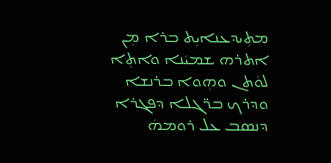ܡܬܼܝܕܥܢܐܝܼܬ ܒܪܐ ܡܼܢ ܐܬܪܗ ܫܡܝܿܢܐ ܘܐܬܼܐ ܠܘܿܬܢ ܘܗܼܘܐ ܒܪܢܫܐ ܘܕܪܟ ܒܪ̈ܓܠܐ ܕܦܓܪܐ ܕܢܣܒ ܥܠ ܪܘܡܗܿ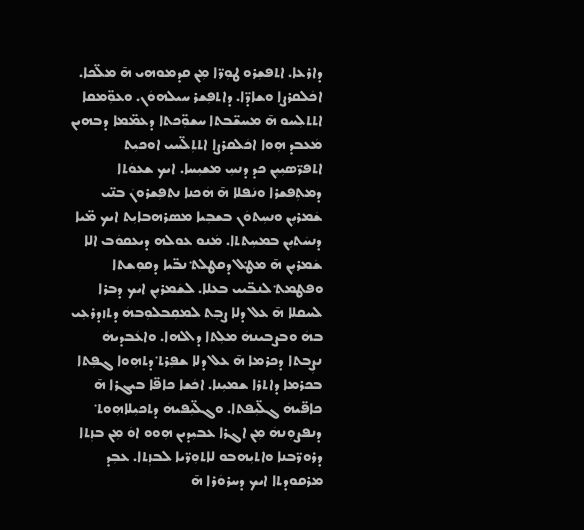ܕܐܪܥܐ. ܐܬܦܫܼܪܘ ܛܘܼܪ̈ܐ ܡܼܢ ܩܕܡܘܗܝ ܗ̄ ܡܠ̈ܟܐ. ܐܟܿܠܩܪܨܐ ܘܫܐܕ̈ܐ. ܕܐܬܦܼܫܪ ܚܝܠܗܘܿܢ. ܘܥܘܼ̈ܡܩܐ ܐܬܬܠܼܚܘ ܗ̄ ܡܚܫ̈ܒܬܐ ܚܫܘܼ̈ܟܬܐ ܕܥܡ̈ܡܐ ܕܒܗܝܢ ܡܿܥܒܕ ܗܼܘܐ ܐܟܿܠܩܪܨܐ ܐܬܬܼܠ̈ܚܝ ܐܘܟܝܼܬ ܐܬܦܪ̈ܣܝܼܝܼܢ ܟܕ ܕܢܚܼ ܡܫܝܼܚܐ. ܐܝܟ ܫܥܘܿܬܐ ܕܡܬܼܦܫܪܐ ܘܢܿܦܠܐ ܗ̄ ܗܿܟܢܐ ܢܬܦܼܫܪܘܢܿ ܒܢ̈ܝ ܫܿܡܪܝܼܢ ܘܢܚܼܬܘܿܢ ܒܫܒܼܝܐ ܡܣܪܗܒܐܝܼܬ ܐܝܟ ܡ̈ܝܐ ܕܢܚܿܬܝܼܢ ܒܡܚܼܬܬܐ. ܡܿܢܘ ܥܘܠܗ ܕܝܥܩܘܿܒ ܐܠܐ ܫܿܡܪܝܼܢ ܗ̄ ܡܛ݀ܠ ܕܩܛܠܬ݀ ܢܒ̈ܝܐ ܕܩܘܼܫܬܐ ܘܦܛܡܬ݀ ܠܢܒ̈ܝܝ ܒܥܠܐ. ܠܫܿܡܪܝܼܢ ܐܝܟ ܕܒܪܐ ܠܚܩܠܐ ܗ̄ ܥܠ ܕܠܐ ܨܒܼܬ ܠܡܩܼܒܠܘܼܒܗܿ ܕܬܙܕܪܥܼܝ ܒܗܿ ܘܒܨܒܝܢܗܿ ܡܠܼܬܐ ܕܐܠܗܐ. ܘܐܥܿܒܕܝܗܿ ܢܨܼܒܬܐ ܕܟܪܡܐ ܗ̄ ܥܠ ܕܠܐ ܫܦܼܪܬ݀ ܕܬܗܼܘܐ ܓܦܼܬܐ ܒܟܪܡܐ ܕܐܬܪܐ ܫܡܝܼܢܐ. ܐܟܿܫܐ ܟܐܦ̈ܐ ܒܝܓܪܐ ܗ̄ ܟܐܦ̈ܝܗܿ ܓܠ̈ܝܼܦܬܐ. ܘܓܠ̈ܝܼܦܝܗܿ ܕܬܟܝܼܠܐܗܼܘܬ݀ ܕܢܦܨܘܼܢܗܿ ܡܼܢ ܐܓܪܐ ܥܒܝܼܕܝܢ ܗܼܘܘ ܐܘܿ ܡܼܢ ܒܙܼܬܐ ܕܪܘܪ̈ܒܢܐ ܘܐܬܝܼܗܒܘ ܠܐܬܘܼܪ̈ܝܐ ܠܒܙܼܬܐ. ܥܒܼܕ ܡܪܩܘܕܬܐ ܐܝܟ ܕܚܪܘܿܪܐ ܗ̄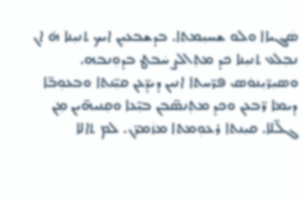ܣܿܓܝܐܐ ܘܠܘ ܫܚܝܼܡܬܐ. ܒܕܫܒܥܝܼܢ ܐܝܟ ܬܢܝܼܢܐ ܗ̄ ܐܢ ܢܒܼܠܥ ܬܢܝܼܢܐ ܟܕ ܡܬܼܐܠܨ ܚܿܒܛ ܒܕܘܼܢܒܗ. ܘܣܝܼܪ̈ܝܼܢܘܿܣ ܦܪ̈ܚܬܐ ܐܢܝܢ ܕܝܕ̈ܥܢ ܩܝܼ̈ܢܬܐ ܘܒܥܘܼܒ̈ܐ ܕܝܡܐ ܪ̈ܒܥܢ ܘܟܕ ܡܬܼܢܣ̈ܒܢ ܒܝܼ̈ܥܐ ܘܩܼܢܝܗ̈ܝܢ ܡܼܢ ܓܠ̈ܠܐ. ܩܝܼܢܬܐ ܪܥܘܼܡܬܐ ܡܙܿܡܪ̈ܢ. ܠܡ ܬܐܠܐ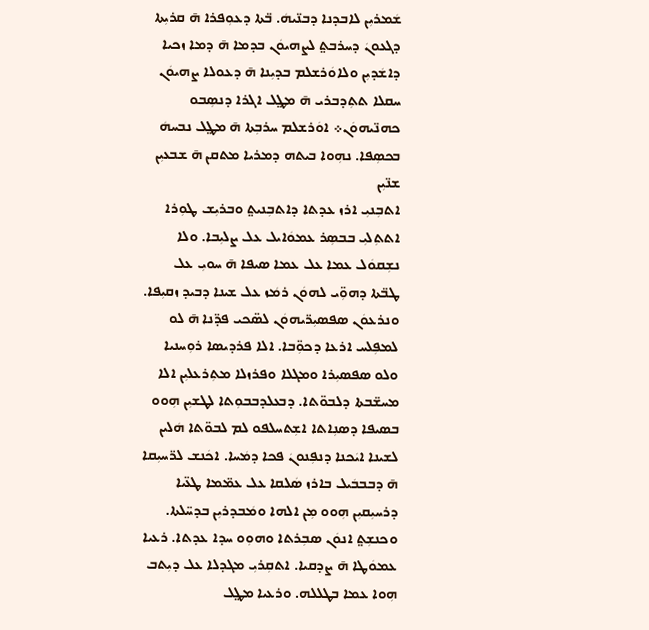ܫܿܡܪܝܼܢ ܠܐܒܕܢܐ ܕܒܢ̈ܝܗܿ. ܒ̈ܬܐ ܕܥܘܼܦܪܐ ܗ̄ ܩܪܝܼܬܐ ܕܓܥܘܢܿ ܕܚܪܒܬ݀ ܠܨܗܝܘܿܢ ܒܕܡܐ ܗ̄ ܕܡܐ ܙܟܝܐ ܕܐܫܿܕܝܼܢ ܘܠܐܘܿܪܫܠܡ ܒܕܝܼܢܐ ܗ̄ ܕܥܘܠܐ ܨܗܝܘܿܢ ܚܩܠܐ ܬܬܼܕܒܪܝ ܗ̄ ܡܛ݀ܠ ܐܓܪܐ ܕܢܣܼܒܘ ܟܗܢ̈ܝܗܘܿܢ܀ ܐܘܿܪܫܠܡ ܚܪܒܼܬܐ ܗ̄ ܡܛ݀ܠ ܢܒܚܗܿ ܒܟܣܼܦܐ. ܢܗܼܘܐ ܒܝܬܗ ܕܡܪܝܐ ܡܬܩܢ ܗ̄ ܫܒܥܝܼܢ ܫܢ̈ܝܼܢ
ܐܬܒܼܢܝܼ ܐܪܙ ܥܕܬܐ ܕܐܬܒܼܢܝܬ݀ ܘܒܪܝܼܫ ܛܘܼܪܐ ܐܬܬܼܠܝܼ ܒܒܣܼܪ ܥܡܘܿܐܝܠ ܥܠ ܨܠܝܼܒܐ. ܘܠܐ ܢܫܼܩܘܿܠ ܥܡܐ ܥܠ ܥܡܐ ܣܝܦܐ ܗ̄ ܚܘܝܼ ܥܠ ܛܒ̈ܬܐ ܕܗܘܼ̈ܝ ܠܗܘܿܢ ܪܡܿܙ ܥܠ ܫܝܢܐ ܕܒܝܕ ܙܩܝܼܦܐ. ܘܢܪܥܘܿܢ ܣܦܣܝܼܪ̈ܝܗܘܿܢ ܠܣ̈ܟܝ ܦܕ̈ܢܐ ܗ̄ ܠܘ ܠܡܦܼܠܚ ܐܪܥܐ ܕܟܘܼ̈ܒܐ. ܐܠܐ ܦܪܕܝܣܐ ܪܘܼܚܢܝܐ ܘܠܘ ܣܦܣܝܼܪܐ ܘܡܓܠܐ ܘܦܪܙܠܐ ܡܬܼܪܥܠܝܼܢ ܐܠܐ ܡܚܫ̈ܒܬܐ ܕܠܒܘ̈ܬܐ. ܕܒܥܠܕܒܒܘܼܬܐ ܠܛܫܝܼܢ ܗܼܘܘ ܒܣܝܦܐ ܕܣܢܼܐܬܐ ܐܫܼܬܚܠܦܘ ܠܡ ܠܒܘ̈ܬܐ ܗܿܠܝܢ ܠܫܝܢܐ ܐܝܿܟܢܐ ܕܢܦܼܢܘܢܿ ܦܟܐ ܕܡܿܚܐ. ܐܟܿܢܫ ܠܪ̈ܚܝܼܩܐ ܗ̄ ܕܒܒܒܿܝܠ ܒܐܪܙ ܣܿܠܩܐ ܥܠ ܥܡ̈ܡܐ ܛܥ̈ܝܐ ܕܪܚܝܼܩܝܼܢ ܗܼܘܘ ܡܼܢ ܐܠܗܐ ܘܡܿܒܕܪܝܼܢ ܒܕܚ̈ܠܬܐ. ܘܟܢܫܼܬ݀ ܐܢܘܿܢ ܣܒܼܪܬܐ ܘܗܘܼܘ ܚܕܐ ܥܕܬܐ. ܪܥܝܐ ܥܡܘܿܛܐ ܗ̄ ܨܕܩܝܐ. ܐܬܩܼܪܝܼ ܡܓܕܠܐ ܥܠ ܕܝܼܬܒ ܗܼܘܐ ܥܡܐ ܒܛܠܠܗ. ܘܪܥܝܐ ܡܛ݀ܠ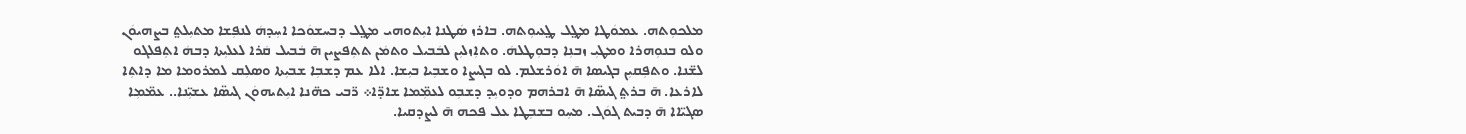ܡܠܟܘܼܬܗ. ܥܡܘܿܛܐ ܡܛ݀ܠ ܛ݀ܥܝܘܼܬܗ. ܒܐܪܙ ܣܿܛܢܐ ܐܝܼܬܘܗܝ ܡܛ݀ܠ ܕܒܚܫܘܿܟܐ ܐܚܼܕܗܿ ܠܢܦܼܫܐ ܡܬܝܼܠܬ݀ ܒܨܗܝܘܿܢ ܘܠܘ ܒܢܘܼܗܪܐ ܘܡܛܝܼ ܙܒܢܼܐ ܕܒܘܼܛܠܗܿ. ܘܬܐܼܙܠܝܼܢ ܠܒܿܒܝܠ ܘܬܡܿܢ ܬܬܼܦܨܝܢ ܗ̄ ܒܿܒܝܠ ܩܿܪܐ ܠܥܠܝܼܬܐ ܕܒܗܿ ܐܬܼܦܠܓܘ ܠܫ̈ܢܐ. ܘܬܦܼܩܝܼܢ ܒܓܝܣܐ ܗ̄ ܐܘܿܪܫܠܡ. ܠܘ ܒܓܝܨܐ ܘܫܒܼܝܐ ܒܝܼܫܐ. ܐܠܐ ܥܡ ܕܫܒܼܐ ܫܒܝܼܬܐ ܘܣܠܼܩ ܠܡܪܘܡܐ ܡܐ ܕܐܬܼܐ ܠܐܪܥܐ. ܗ̄ ܒܪܬ݀ ܓܝܣ̈ܐ ܗ̄ ܐܒܪܗܡ ܘܕܘܝܼܕ ܕܫܒܼܘ ܠܥܡܼ̈ܡܐ ܫܐܕ̈ܐ܀ ܪ̈ܒܝ ܟܗ̈ܢܐ ܐܝܼܬܝܗܘܿܢ ܓܝܣ̈ܐ ܥܫܝܼ̈ܢܐ.. ܥܡ̈ܡܼܐ ܣܓܝ̈ܐܐ ܗ̄ ܕܒܝܬ ܓܘܿܓ. ܡܚܼܘ ܒܫܒܼܛܐ ܥܠ ܦܟܗ ܗ̄ ܠܨܕܩܝܐ.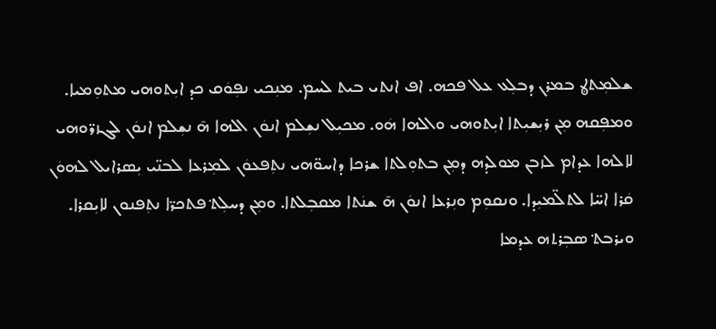ܫܠܡܼܬܜ ܒܡܪܢ ܕܒܠܼܥ ܥܠ ܦܟܗ. ܐܦ ܐܢܬܝ ܒܝܬ ܠܚܡ. ܡܢܼܟܝ ܢܦܼܘܿܩ ܟܕ ܐܝܼܬܘܗܝ ܡܬܘܼܡܝܐ. ܘܡܦܼܩܗ ܡܼܢ ܪܝܼܫܝܼܬܐ ܐܝܼܬܘܗܝ ܘܐܠܗܐ ܗܿܘ. ܡܟܝܼܠ ܢܫܼܠܡ ܐܢܘܿܢ ܐܠܗܐ ܗ̄ ܢܫܼܠܡ ܐܢܘܿܢ ܠܓܙܪ̈ܘܗܝ ܠܐܠܗܐ ܥܕܐܡ ܠܙܒܢ ܡܘܠܕܗ ܕܡܼܢ ܒܬܘܼܠܬܐ ܫܪܟܐ ܕܐܚܘ̈ܗܝ ܢܬܼܦܥܘܿܢ ܠܡܼܪܥܐ ܠܒܢ̈ܝ ܝܼܣܪܐܝܠ ܠܗܘܿܢ ܩܿܪܐ ܐܚ̈ܐ ܠܬܠ̈ܡܝܼܕܐ. ܘܢܩܘܼܡ ܘܢܼܪܥܐ ܐܢܘܿܢ ܗ̄ ܫܢܿܬܐ ܡܩܒܼܠܬܐ. ܘܡܼܢ ܕܚܠܼܬ݀ ܦܬܟܪ̈ܐ ܢܬܼܦܢܘܢ ܠܐܝܼܩܪܐ. ܘܝܪܒܬ݀ ܣܒܼܪܬܗ ܥܕܡܐ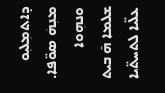ܕܐܬܡܼܠܝܼܘ ܡܢܼܗܿ ܣܘ̈ܦܐ. ܘܢܗܼܘܐ ܫܠܡܐ ܗ̄ ܒܝܬ ܥܠ̈ܝܐ ܠܬܚܬ̈ܝܐ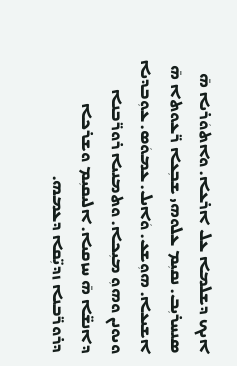ܐܝܟ ܕܫܠܡܐ ܥܠ ܐܪܥܐ. ܘܐܬܘܿܪܝܐ ܗ̄ ܣܢܚܪܝܼܒ. ܢܩܝܼܡ ܥܠܘܗܝ ܫܒܼܥܐ ܪ̈ܥܘܬܐ ܗ̄ ܐܫܝܥܐ. ܗܘܼܫܥ. ܘܿܐܝܠ. ܥܡܘܿܣ. ܥܘܼܒܕܝܐ ܘܝܘܢܢ ܘܗܘܼ ܡܝܼܟܐ. ܘܬܡܢܝܐ ܪܘܪ̈ܒܢܐ ܕܐܢܫ̈ܐ ܗ̄ ܚܙܩܝܐ. ܐܠܝܩܝܼܡ ܘܫܪܟܐ ܕܪܘܪ̈ܒܢܐ ܙܕܝܼ̈ܩܐ ܕܥܡܗ.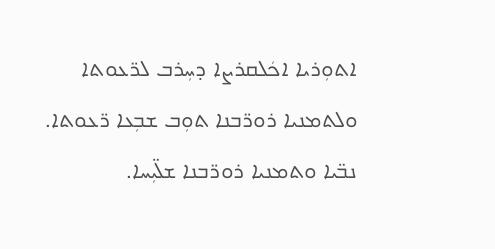ܐܬܘܼܪܝܐ ܐܟܿܠܩܪܨܐ ܕܚܼܪܒ ܠܪ̈ܥܘܬܐ ܘܠܬܡܢܝܐ ܪܘܪ̈ܒܢܐ ܬܘܼܒ ܫܒܼܥܐ ܪ̈ܥܘܬܐ. ܢܒ̈ܝܐ ܘܬܡܢܝܐ ܪܘܪ̈ܒܢܐ ܫܠ̈ܝܼܚܐ.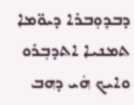ܕܒܕܘܼܒܪܐ ܕܝܘ̈ܡܐ ܬܡܢܝܐ ܐܬܕܒܼܪܘ ܘܐܝܟ ܗܿܝ ܕܗܒ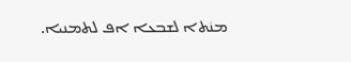ܡܢܿܬܐ ܠܫܒܥܐ ܐܦ ܠܬܡܢܝܐ.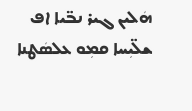ܗܿܠܝܢ ܓܝܪ ܢܒ̈ܝܐ ܐܦ ܫܠ̈ܝܼܚܐ ܩܡܼܘ ܥܠܣܿܛܢܐ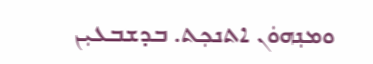ܘܡܢܼܗܘܿܢ ܐܬܢܟܼܬ. ܒܕܫܒܥܝܼܢ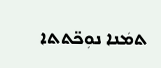ܬܡܿܢܐ ܢܘܼܟ̈ܬܬܐ